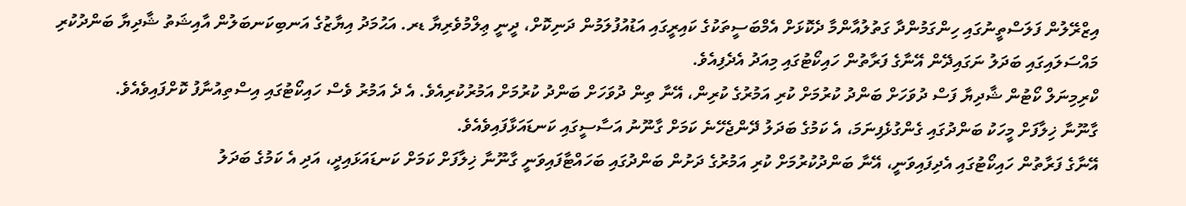އިޒްރޭލުން ފަލަސްތީނުގައި ހިންގަމުންދާ ގަތުލުއާންމާ ދެކޮޅަށް އެމްބަސީތަކުގެ ކައިރީގައި އަޑުއުފުލަމުން ދަނިކޮށް، ދީނީ ޢިލްމުވެރިޔާ ޑރ. އަޙުމަދު އިޔާޒުގެ އަނބިކަނބަލުން އާއިޝަތު ޝާދިޔާ ބަންދުކުރި މައްސަލައިގައި ބަދަލު ނަގައިދޭން އޭނާގެ ފަރާތުން ހައިކޯޓުގައި މިއަދު އެދެފިއެވެ.
ކްރިމިނަލް ކޯޓުން ޝާދިޔާ ފަސް ދުވަހަށް ބަންދު ކުރުމަށް ކުރި އަމުރުގެ ކުރިން، އޭނާ ތިން ދުވަހަށް ބަންދު ކުރުމަށް އަމުރުކުރިއެވެ. އެ ދެ އަމުރު ވެސް ހައިކޯޓުގައި އިސްތިއުނާފު ކޮށްފައިވެއެވެ.
ގާނޫނާ ޚިލާފަށް މީހަކު ބަންދުގައި ގެންގުޅެފިނަމަ، އެ ކަމުގެ ބަދަލު ދޭންޖެހޭނެ ކަމަށް ގާނޫނު އަސާސީގައި ކަނޑައަޅާފައިވެއެވެ.
އޭނާގެ ފަރާތުން ހައިކޯޓުގައި އެދިފައިވަނީ، އޭނާ ބަންދުކުރުމަށް ކުރި އަމުރުގެ ދަށުން ބަންދުގައި ބަހައްޓާފައިވަނީ ގާނޫނާ ޚިލާފަށް ކަމަށް ކަނޑައަޅައިދީ، އަދި އެ ކަމުގެ ބަދަލު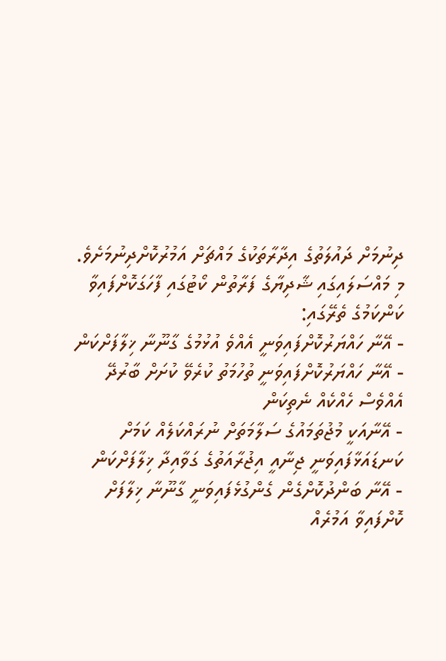ދިނުމަށް ދައުލަތުގެ އިދާރާތަކުގެ މައްޗަށް އަމުރުކޮށްދިނުމަށެވެ.
މި މައްސަލައިގައި ޝާދިޔާގެ ފަރާތުން ކޯޓުގައި ފާހަގަކޮށްފައިވާ ކަންކަމުގެ ތެރޭގައި:
- އޭނާ ހައްޔަރުކޮށްފައިވަނީ އެއްވެ އުޅުމުގެ ގާނޫނާ ޚިލާފަށްކަން
- އޭނާ ހައްޔަރުކޮށްފައިވަނީ ތުހުމަތު ކުރެވޭ ކުށަށް ބާރުދޭ އެއްވެސް ހެއްކެއް ނެތިކަން
- އޭނާއަކީ މުޖުތަމައުގެ ސަލާމަތަށް ނުރައްކަލެއް ކަމަށް ކަނޑައަޅާފައިވަނީ ޖިނާއީ އިޖުރާއަތުގެ ގަވާއިދާ ޚިލާފަށްކަން
- އޭނާ ބަންދުކޮށްގެން ގެންގުޅެފައިވަނީ ގާނޫނާ ޚިލާފަށް ކޮށްފައިވާ އަމުރެއް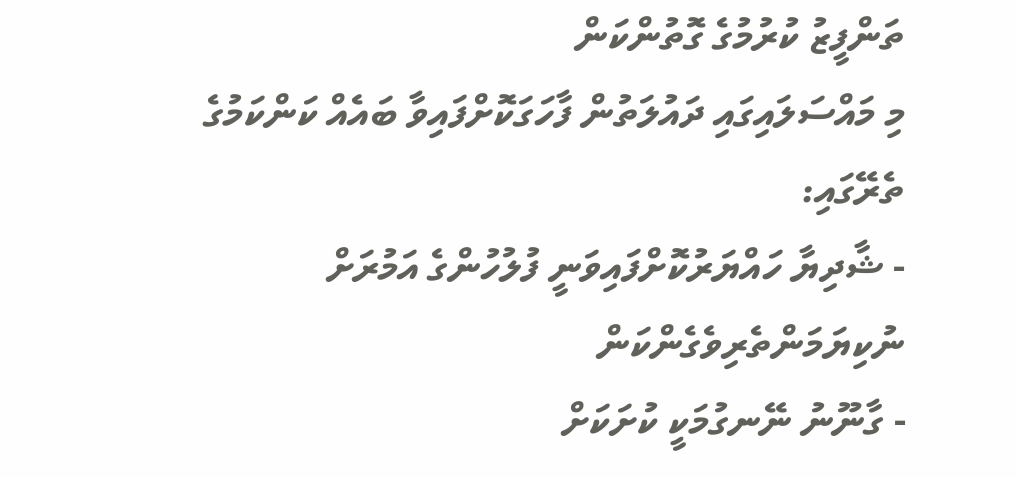ތަންފީޒު ކުރުމުގެ ގޮތުންކަން
މި މައްސަލައިގައި ދައުލަތުން ފާހަގަކޮށްފައިވާ ބައެއް ކަންކަމުގެ ތެރޭގައި:
- ޝާދިޔާ ހައްޔަރުކޮށްފައިވަނީ ފުލުހުންގެ އަމުރަށް ނުކިޔަމަންތެރިވެގެންކަން
- ގާނޫނު ނޭނގުމަކީ ކުށަކަށް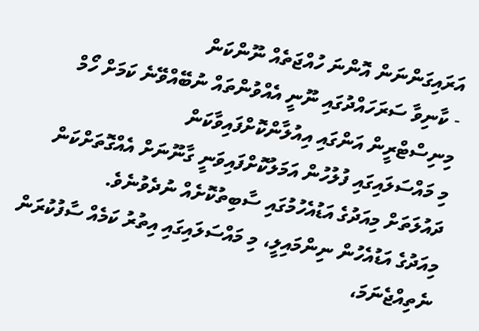އަރައިގަންނަން އޮންނަ ހުއްޖަތެއް ނޫންކަން
- ކާނިވާ ސަރަހައްދުގައި ނޫނީ އެއްވުންތައް ނުބޭއްވޭނެ ކަމަށް ހޯމް މިނިސްޓްރީން އަންގައި އިއުލާންކޮށްފައިވާކަން
މި މައްސަލައިގައި ފުލުހުން އަމަލުކޮށްފައިވަނީ ގާނޫނަށް އެއްގޮތަށްކަން ދައުލަތަށް މިއަދުގެ އަޑުއެހުމުގައި ސާބިތުކޮށެއް ނުދެވުނެވެ.
މިއަދުގެ އަޑުއެހުން ނިންމައިލީ، މި މައްސަލައިގައި އިތުރު ކަމެއް ސާފުކުރަން ނެތިއްޖެނަމަ،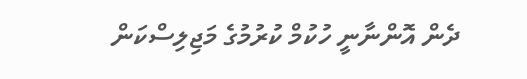ދެން އޮންނާނީ ހުކުމް ކުރުމުގެ މަޖިލިސްކަން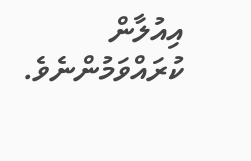އިއުލާން ކުރައްވަމުންނެވެ.